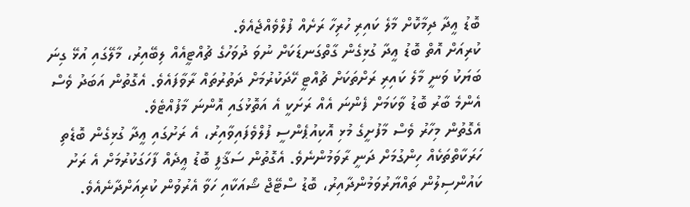ބޮޑު ޢީދާ ދިމާކޮށް މާލެ ކައިރި ހުރިހާ ރަށެއް ފުލްވެއްޖެއެވެ.
ކުރިއަށް އޮތް ބޮޑު ޢީދާ ގުޅިގެން ގާތްގަނޑަކަށް ނުވަ ދުވަހުގެ ޗުއްޓީއެއް ލިބޭއިރު، މާލޭގައި އުޅޭ ގިނަ ބަޔަކު ވަނީ މާލެ ކައިރި ރަށްތަކަށް ޗުއްޓީ ހޭދަކުރުމަށް ދަތުރުތައް ރާވާފައެވެ. އެގޮތުން އަބަދު ވެސް އެންމެ ބާރު ބޮޑު ވާކަމަށް ފެންނަ އެއް ރަށަކީ އެ އަތޮޅުގައި އޮންނަ މާފުއްޓެވެ.
އެގޮތުން މިހާރު ވެސް މާފުށީގެ މުޅި އޮކިއުޕެންސީ ފުލްވެފައިވާއިރު، އެ ރަށުގައި ޢީދާ ގުޅިގެން ބޮޑެތި ހަރަކާތްތަކެއް ހިންގުމަށް ދަނީ ރާވަމުންނެވެ. އެގޮތުން ސަޤާފީ ބޮޑު ޢީދެއް ފާހަގަކުރުމަށް އެ ރަށު ކައުންސިލުން ތައްޔާރުވަމުންދާއިރު، ބޮޑު ސްޓޭޖް ޝޯއަކާއި ހަވާ އެރުވުން ކުރިއަށްދާނެއެވެ.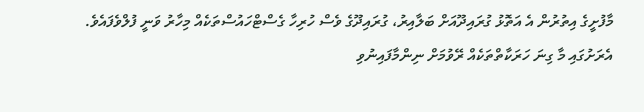މާފުށީގެ އިތުރުން އެ އަތޮޅު ގުރައިދޫއަށް ބަލާއިރު، ގުރައިދޫގެ ވެސް ހުރިހާ ގެސްޓްހައުސްތަކެއް މިހާރު ވަނީ ފުލްވެފައެވެ. އެރަށުގައި މާ ގިނަ ހަރަކާތްތަކެއް ރޭވުމަށް ނިންމާފައިނުވި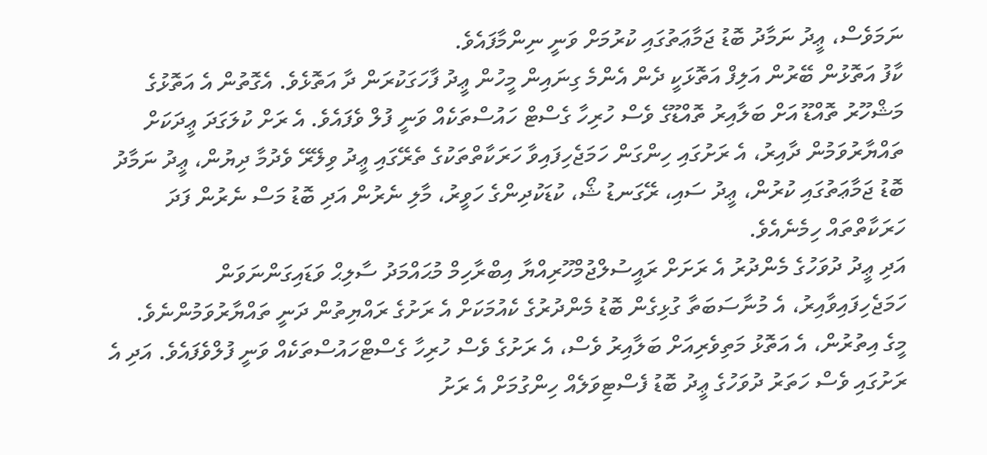ނަމަވެސް، ޢީދު ނަމާދު ބޮޑު ޖަމާޢަތުގައި ކުރުމަށް ވަނީ ނިންމާފައެވެ.
ކާފު އަތޮޅުން ބޭރުން އަލިފް އަތޮޅަކީ ދެން އެންމެ ގިނައިން މީހުން ޢީދު ފާހަގަކުރަން ދާ އަތޮޅެވެ. އެގޮތުން އެ އަތޮޅުގެ މަޝްހޫރު ތޮއްޑޫ އަށް ބަލާއިރު ތޮއްޑޫގެ ވެސް ހުރިހާ ގެސްޓް ހައުސްތަކެއް ވަނީ ފުލް ވެފައެވެ. އެ ރަށް ކުލަގަދަ ޢީދަކަށް ތައްޔާރުވަމުން ދާއިރު، އެ ރަށުގައި ހިންގަން ހަމަޖެހިފައިވާ ހަރަކާތްތަކުގެ ތެރޭގައި ޢީދު ވިލޭރޭ ވެދުމާ ދިޔުން، ޢީދު ނަމާދު ބޮޑު ޖަމާޢަތުގައި ކުރުން، ޢީދު ސައި، ރޭގަނޑު ޝޯ، ކުޑަކުދިންގެ ހަވީރު، މާލި ނެރުން އަދި ބޮޑު މަސް ނެރުން ފަދަ ހަރަކާތްތައް ހިމެނެއެވެ.
އަދި ޢީދު ދުވަހުގެ މެންދުރު އެ ރަށަށް ރައީސުލްޖުމްހޫރިއްޔާ އިބްރާހިމް މުޙައްމަދު ސާލިޙް ވަޑައިގަންނަވަން ހަމަޖެހިފައިވާއިރު، އެ މުނާސަބަތާ ގުޅިގެން ބޮޑު މެންދުރުގެ ކެއުމަކަށް އެ ރަށުގެ ރައްޔިތުން ދަނީ ތައްޔާރުވަމުންނެވެ.
މީގެ އިތުރުން، އެ އަތޮޅު މަތިވެރިއަށް ބަލާއިރު ވެސް، އެ ރަށުގެ ވެސް ހުރިހާ ގެސްޓްހައުސްތަކެއް ވަނީ ފުލްވެފައެވެ. އަދި އެ ރަށުގައި ވެސް ހަތަރު ދުވަހުގެ ޢީދު ބޮޑު ފެސްޓިވަލެއް ހިންގުމަށް އެ ރަށު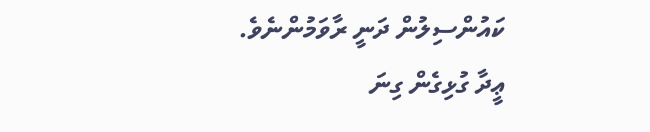ކައުންސިލުން ދަނީ ރާވަމުންނެވެ.
ޢީދާ ގުޅިގެން ގިނަ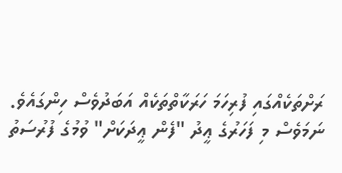ރަށްތަކެއްގައި ފުރިހަމަ ހަރަކާތްތަކެއް އަބަދުވެސް ހިންގައެވެ. ނަމަވެސް މި ފަހަރުގެ ޢީދު "ފެން ޢީދަކަށް" ވުމުގެ ފުރުސަތު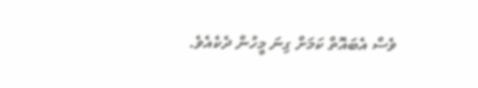ވެސް އެބައޮތް ކަމަށް ގިނަ މީހުން ދެކެއެވެ.